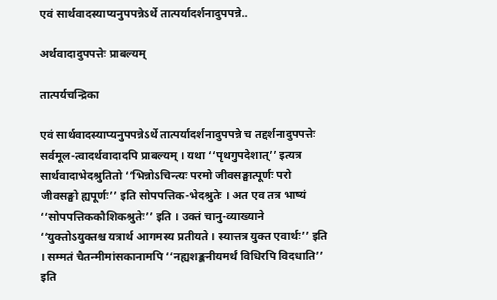एवं सार्थवादस्याप्यनुपपन्नेऽर्थे तात्पर्यादर्शनादुपपन्ने..

अर्थवादादुपपत्तेः प्राबल्यम्

तात्पर्यचन्द्रिका

एवं सार्थवादस्याप्यनुपपन्नेऽर्थे तात्पर्यादर्शनादुपपन्ने च तद्दर्शनादुपपत्तेः सर्वमूल-त्वादर्थवादादपि प्राबल्यम् । यथा ‘‘पृथगुपदेशात्’’ इत्यत्र सार्थवादाभेदश्रुतितो ‘‘भिन्नोऽचिन्त्यः परमो जीवसङ्घात्पूर्णः परो जीवसङ्घो ह्यपूर्णः’’ इति सोपपत्तिक-भेदश्रुतेः । अत एव तत्र भाष्यं ‘‘सोपपत्तिककौशिकश्रुतेः’’ इति । उक्तं चानु-व्याख्याने ‘‘युक्तोऽयुक्तश्च यत्रार्थ आगमस्य प्रतीयते । स्यात्तत्र युक्त एवार्थः’’ इति । सम्मतं चैतन्मीमांसकानामपि ‘‘नह्यशङ्कनीयमर्थं विधिरपि विदधाति’’ इति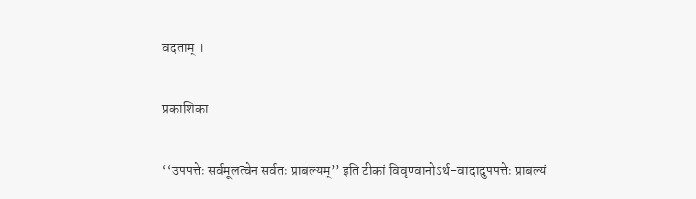वदताम् ।

प्रकाशिका

‘‘उपपत्तेः सर्वमूलत्वेन सर्वतः प्राबल्यम्’’ इति टीकां विवृण्वानोऽर्थ-वादादुपपत्तेः प्राबल्यं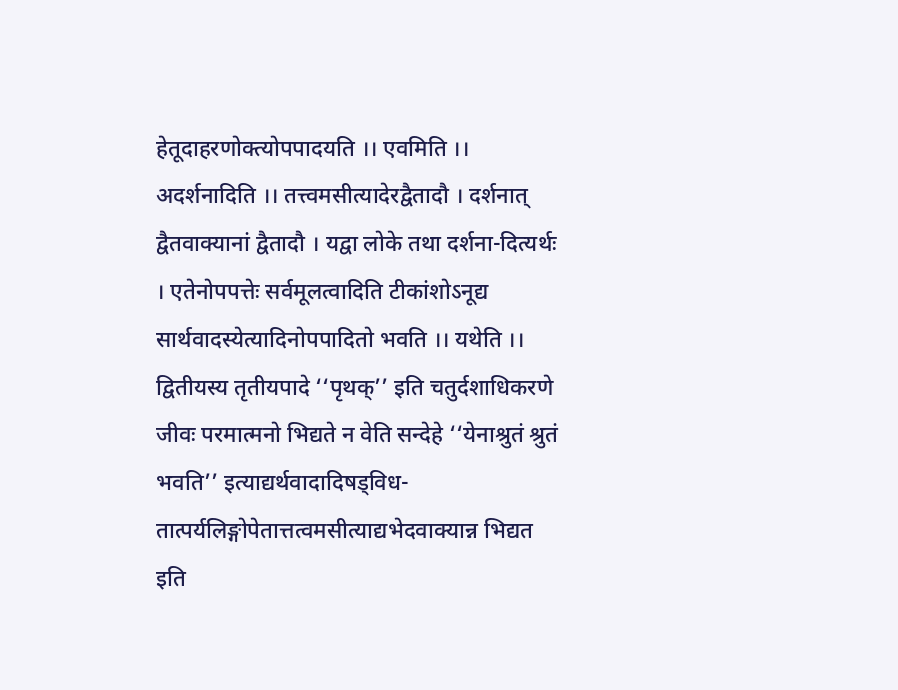हेतूदाहरणोक्त्योपपादयति ।। एवमिति ।। अदर्शनादिति ।। तत्त्वमसीत्यादेरद्वैतादौ । दर्शनात् द्वैतवाक्यानां द्वैतादौ । यद्वा लोके तथा दर्शना-दित्यर्थः । एतेनोपपत्तेः सर्वमूलत्वादिति टीकांशोऽनूद्य सार्थवादस्येत्यादिनोपपादितो भवति ।। यथेति ।। द्वितीयस्य तृतीयपादे ‘‘पृथक्’’ इति चतुर्दशाधिकरणे जीवः परमात्मनो भिद्यते न वेति सन्देहे ‘‘येनाश्रुतं श्रुतं भवति’’ इत्याद्यर्थवादादिषड्विध-तात्पर्यलिङ्गोपेतात्तत्वमसीत्याद्यभेदवाक्यान्न भिद्यत इति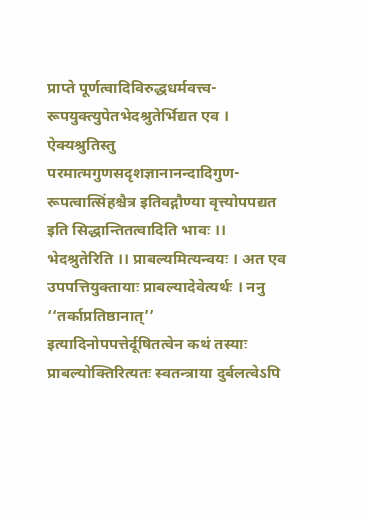प्राप्ते पूर्णत्वादिविरुद्धधर्मवत्त्व-रूपयुक्त्युपेतभेदश्रुतेर्भिद्यत एव । ऐक्यश्रुतिस्तु परमात्मगुणसदृशज्ञानानन्दादिगुण-रूपत्वात्सिंहश्चैत्र इतिवद्गौण्या वृत्त्योपपद्यत इति सिद्धान्तितत्वादिति भावः ।। भेदश्रुतेरिति ।। प्राबल्यमित्यन्वयः । अत एव उपपत्तियुक्तायाः प्राबल्यादेवेत्यर्थः । ननु ‘‘तर्काप्रतिष्ठानात्’’ इत्यादिनोपपत्तेर्दूषितत्वेन कथं तस्याः प्राबल्योक्तिरित्यतः स्वतन्त्राया दुर्बलत्वेऽपि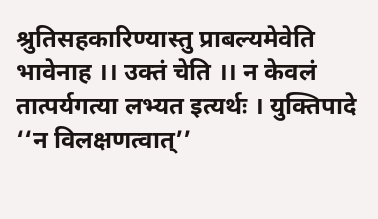श्रुतिसहकारिण्यास्तु प्राबल्यमेवेति भावेनाह ।। उक्तं चेति ।। न केवलं तात्पर्यगत्या लभ्यत इत्यर्थः । युक्तिपादे ‘‘न विलक्षणत्वात्’’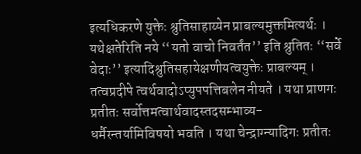इत्यधिकरणे युक्तेः श्रुतिसाहाय्येन प्राबल्यमुक्तमित्यर्थः । यथेक्षतेरिति नये ‘‘यतो वाचो निवर्तंत’’ इति श्रुतितः ‘‘सर्वे वेदाः’’ इत्यादिश्रुतिसहायेक्षणीयत्वयुक्तेः प्राबल्यम् । तत्वप्रदीपे त्वर्थवादोऽप्युपपत्तिबलेन नीयते । यथा प्राणगः प्रतीतः सर्वोत्तमत्वार्थवादस्तदसम्भाव्य-धर्मैरन्तर्यामिविषयो भवति । यथा चेन्द्राग्न्यादिगः प्रतीतः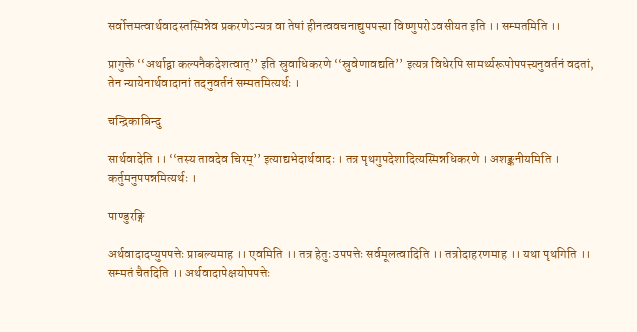सर्वोत्तमत्वार्थवादस्तस्मिन्नेव प्रकरणेऽन्यत्र वा तेषां हीनत्ववचनाद्युपपत्त्या विष्णुपरोऽवसीयत इति ।। सम्मतमिति ।।

प्रागुक्ते ‘‘अर्थाद्वा कल्पनैकदेशत्वात्’’ इति स्रुवाधिकरणे ‘‘स्रुवेणावद्यति’’ इत्यत्र विधेरपि सामर्थ्यरूपोपपत्त्यनुवर्तनं वदतां, तेन न्यायेनार्थवादानां तदनुवर्तनं सम्मतमित्यर्थः ।

चन्द्रिकाबिन्दु

सार्थवादेति ।। ‘‘तस्य तावदेव चिरम्’’ इत्याद्यभेदार्थवादः । तत्र पृथगुपदेशादित्यस्मिन्नधिकरणे । अशङ्कनीयमिति । कर्तुमनुपपन्नमित्यर्थः ।

पाण्डुरङ्गि

अर्थवादादप्युपपत्तेः प्राबल्यमाह ।। एवमिति ।। तत्र हेतुः उपपत्तेः सर्वमूलत्वादिति ।। तत्रोदाहरणमाह ।। यथा पृथगिति ।। सम्मतं चैतदिति ।। अर्थवादापेक्षयोपपत्तेः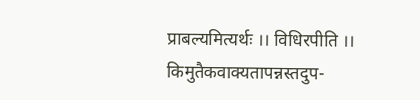प्राबल्यमित्यर्थः ।। विधिरपीति ।। किमुतैकवाक्यतापन्नस्तदुप-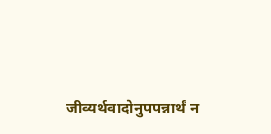जीव्यर्थवादोनुपपन्नार्थं न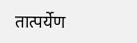तात्पर्येण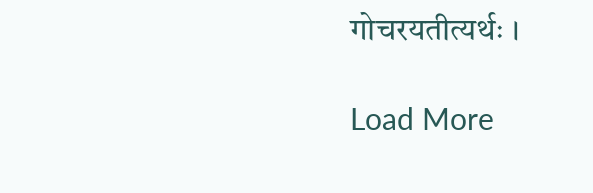गोचरयतीत्यर्थः ।

Load More